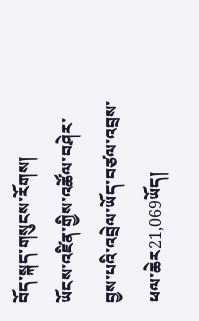བོད་སྐད་གསུངས་རོགས།
ཡོངས་འཛིན་གྱིས་འཚོལ་བཤེར་བྱས་པའི་འབྲེལ་ཡོད་བཙལ་འབྲས་ཕལ་ཆེར21,069ཡོད།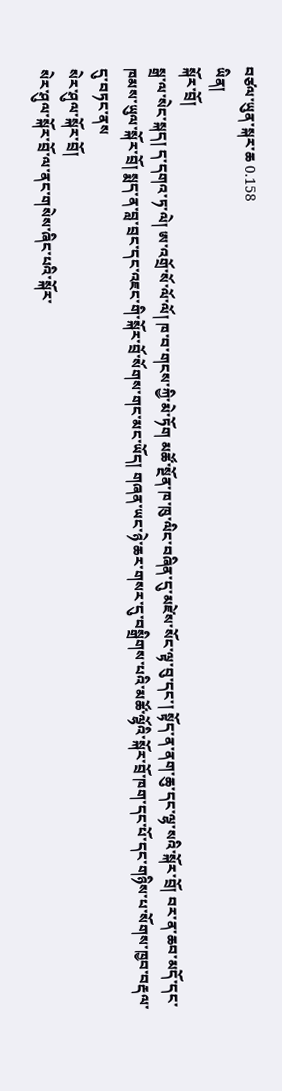བཙལ་ཡུན་སྐར་ཆ 0.158
ཡིན།
སྐོར་བྲོ།
སྒྲ་ལ་སེང་སྐད། ད་དགའ་ཏ་ལེ། ཨ་འགྲོ་སོ་ལོ་ལོ། ཁ་བ་གངས་ཀྱི་མེ་ཏོག མཚོ་སྔོན་ཁ་ཁུ་ལིང་བཞིན་དུ་མཛེས་སོང་ལྟ་བུ་དང་། སྟོད་ན་ནག་ཆུ་དང་ལྷ་སའི་སྐོར་བྲོ། བར་ན་ཆབ་མདོ་དང་ཁམས་ཡུལ་སྐོར་བྲོ། སྨད་ན་བླ་བྲང་དང་འཇང་གི་སྐོར་བྲོ་སོགས་གང་མང་ཡོད། གཞན་ཡང་ཉེ་ཆར་གསར་དུ་བསྒྲིགས་པའི་མཚོ་ལྷོའི་སྐོར་བྲོ་ཁག་དང་པོ་དང་གཉིས་པ་སོགས་ཁྱབ་བརྡལ་དུ་བཏང་ནས
སེར་ཤུལ་སྐོར་བྲོ།
སེར་ཤུལ་སྐོར་བྲོ་ལ་ནང་གསེས་ཞིང་པའི་སྐོར་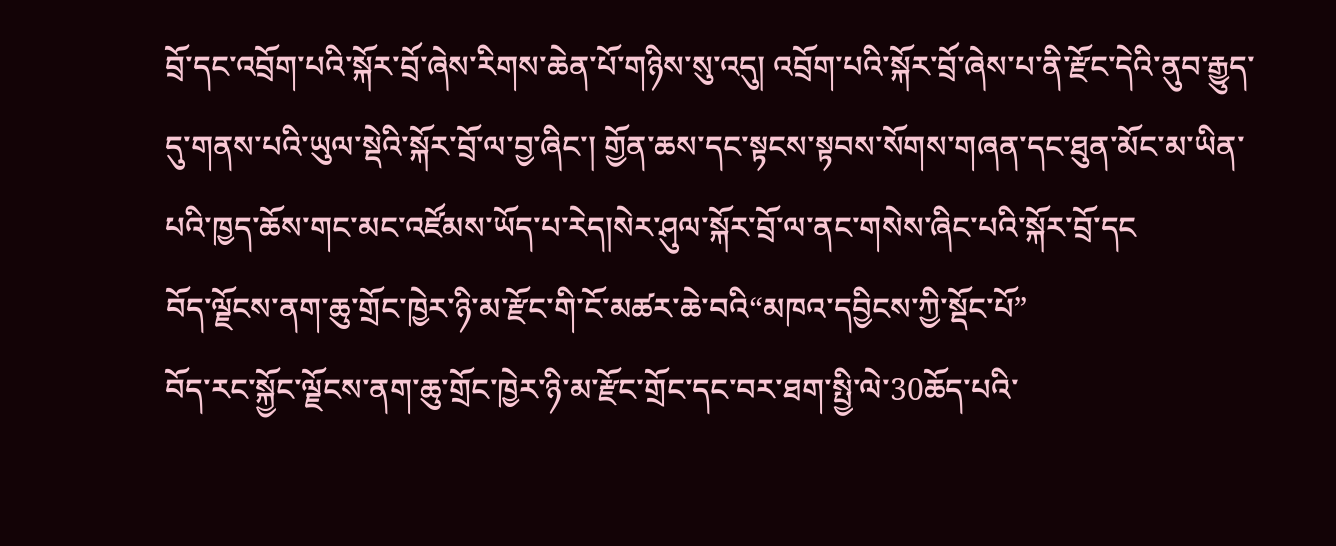བྲོ་དང་འབྲོག་པའི་སྐོར་བྲོ་ཞེས་རིགས་ཆེན་པོ་གཉིས་སུ་འདུ། འབྲོག་པའི་སྐོར་བྲོ་ཞེས་པ་ནི་རྫོང་དེའི་ནུབ་རྒྱུད་དུ་གནས་པའི་ཡུལ་སྡེའི་སྐོར་བྲོ་ལ་བྱ་ཞིང་། གྱོན་ཆས་དང་སྟངས་སྟབས་སོགས་གཞན་དང་ཐུན་མོང་མ་ཡིན་པའི་ཁྱད་ཆོས་གང་མང་འཛོམས་ཡོད་པ་རེད།སེར་ཤུལ་སྐོར་བྲོ་ལ་ནང་གསེས་ཞིང་པའི་སྐོར་བྲོ་དང
བོད་ལྗོངས་ནག་ཆུ་གྲོང་ཁྱེར་ཉི་མ་རྫོང་གི་ངོ་མཚར་ཆེ་བའི“མཁའ་དབྱིངས་ཀྱི་སྡོང་པོ”
བོད་རང་སྐྱོང་ལྗོངས་ནག་ཆུ་གྲོང་ཁྱེར་ཉི་མ་རྫོང་གྲོང་དང་བར་ཐག་སྤྱི་ལེ་30ཆོད་པའི་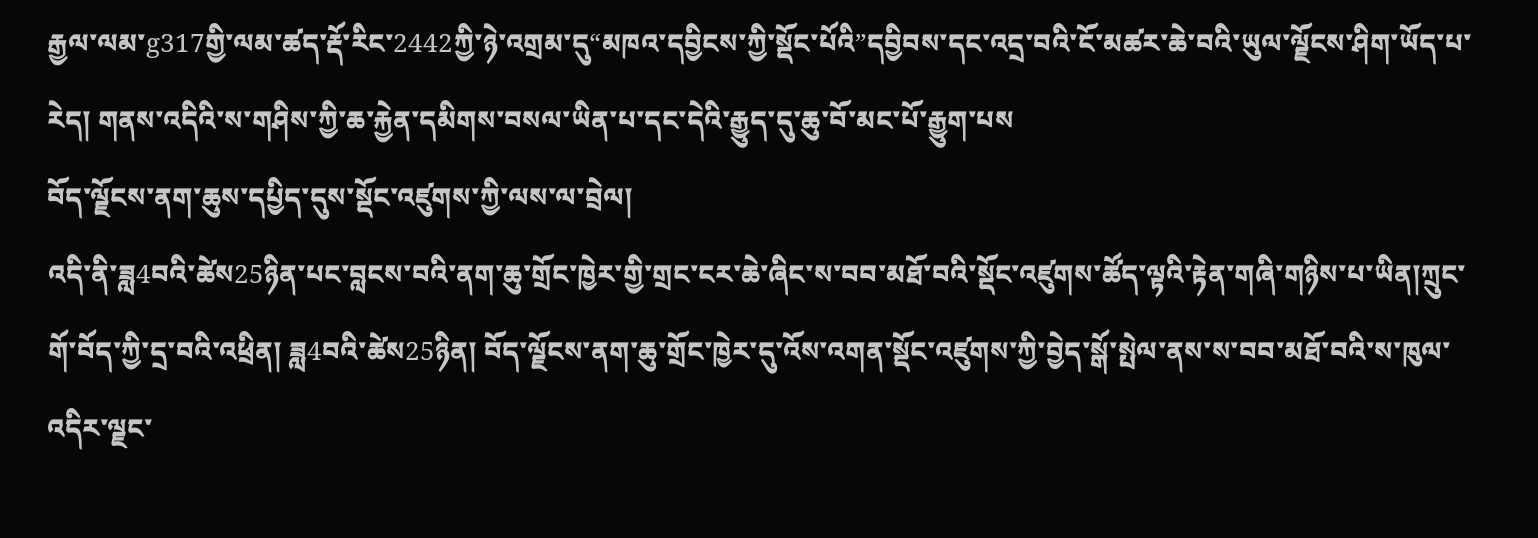རྒྱལ་ལམ་g317གྱི་ལམ་ཚད་རྡོ་རིང་2442ཀྱི་ཉེ་འགྲམ་དུ“མཁའ་དབྱིངས་ཀྱི་སྡོང་པོའི”དབྱིབས་དང་འདྲ་བའི་ངོ་མཚར་ཆེ་བའི་ཡུལ་ལྗོངས་ཤིག་ཡོད་པ་རེད། གནས་འདིའི་ས་གཤིས་ཀྱི་ཆ་རྐྱེན་དམིགས་བསལ་ཡིན་པ་དང་དེའི་རྒྱུད་དུ་ཆུ་བོ་མང་པོ་རྒྱུག་པས
བོད་ལྗོངས་ནག་ཆུས་དཔྱིད་དུས་སྡོང་འཛུགས་ཀྱི་ལས་ལ་བྲེལ།
འདི་ནི་ཟླ4བའི་ཚེས25ཉིན་པང་བླངས་བའི་ནག་ཆུ་གྲོང་ཁྱེར་གྱི་གྲང་ངར་ཆེ་ཞིང་ས་བབ་མཐོ་བའི་སྡོང་འཛུགས་ཚོད་ལྟའི་རྟེན་གཞི་གཉིས་པ་ཡིན།ཀྲུང་གོ་བོད་ཀྱི་དྲ་བའི་འཕྲིན། ཟླ4བའི་ཚེས25ཉིན། བོད་ལྗོངས་ནག་ཆུ་གྲོང་ཁྱེར་དུ་འོས་འགན་སྡོང་འཛུགས་ཀྱི་བྱེད་སྒོ་སྤེལ་ནས་ས་བབ་མཐོ་བའི་ས་ཁུལ་འདིར་ལྗང་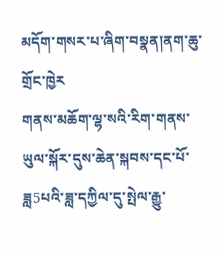མདོག་གསར་པ་ཞིག་བསྣན།ནག་ཆུ་གྲོང་ཁྱེར
གནས་མཆོག་ལྷ་སའི་རིག་གནས་ཡུལ་སྐོར་དུས་ཆེན་སྐབས་དང་པོ་ཟླ5པའི་ཟླ་དཀྱིལ་དུ་སྤེལ་རྒྱུ་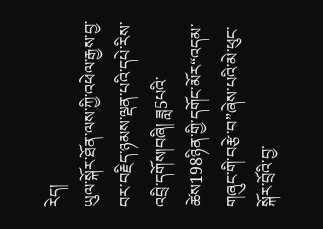རེད།
ཡུལ་སྐོར་ཐོན་ལས་ཀྱི་འཕེལ་རྒྱས་བྱ་བར་བརྗིད་ཉམས་ལྡན་པའི་དཔེ་རིས་འབྲི་དགོས།བཞི། ཟླ5པའི་ཚེས198ཉིན་གྱི་དགོང་མོར“འདམ་གཞུང་གི་བརྩེ་བ”ཞེས་པའི་མེ་ཕུང་སྐོར་བྲོའི་བྱ་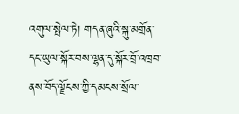འགུལ་སྤེལ་ཏེ། གདན་ཞུའི་སྐུ་མགྲོན་དང་ཡུལ་སྐོར་བས་ལྷན་དུ་སྐོར་བྲོ་འཁྲབ་ནས་བོད་ལྗོངས་ཀྱི་དམངས་སྲོལ་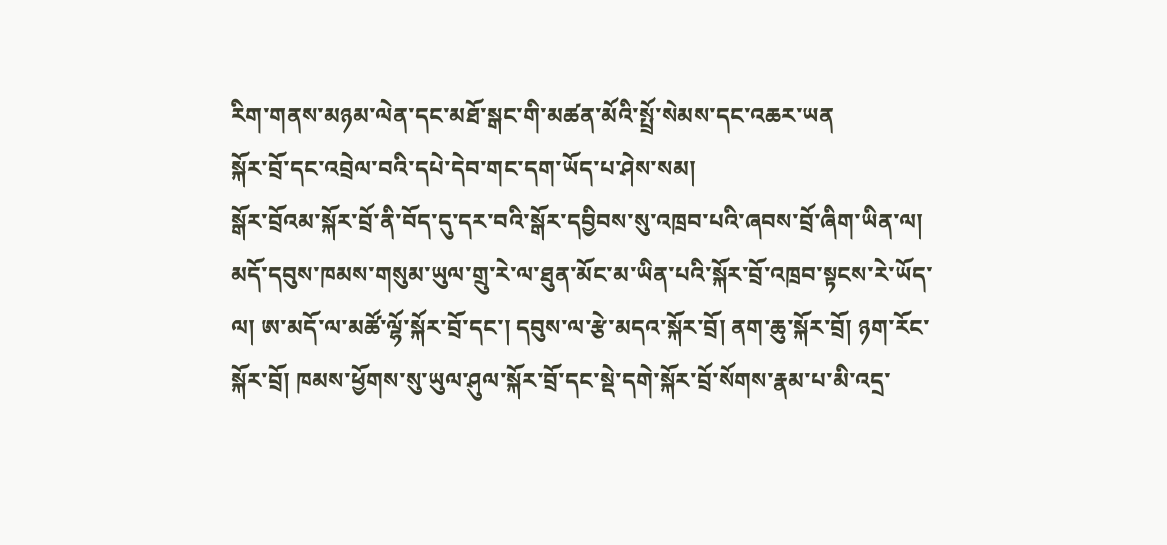རིག་གནས་མཉམ་ལེན་དང་མཐོ་སྒང་གི་མཚན་མོའི་སྤྲོ་སེམས་དང་འཆར་ཡན
སྐོར་བྲོ་དང་འབྲེལ་བའི་དཔེ་དེབ་གང་དག་ཡོད་པ་ཤེས་སམ།
སྒོར་བྲོའམ་སྐོར་བྲོ་ནི་བོད་དུ་དར་བའི་སྒོར་དབྱིབས་སུ་འཁྲབ་པའི་ཞབས་བྲོ་ཞིག་ཡིན་ལ། མདོ་དབུས་ཁམས་གསུམ་ཡུལ་གྲུ་རེ་ལ་ཐུན་མོང་མ་ཡིན་པའི་སྐོར་བྲོ་འཁྲབ་སྟངས་རེ་ཡོད་ལ། ཨ་མདོ་ལ་མཚོ་ལྷོ་སྐོར་བྲོ་དང་། དབུས་ལ་རྩེ་མདའ་སྐོར་བྲོ། ནག་ཆུ་སྐོར་བྲོ། ཉག་རོང་སྐོར་བྲོ། ཁམས་ཕྱོགས་སུ་ཡུལ་ཤུལ་སྐོར་བྲོ་དང་སྡེ་དགེ་སྐོར་བྲོ་སོགས་རྣམ་པ་མི་འདྲ་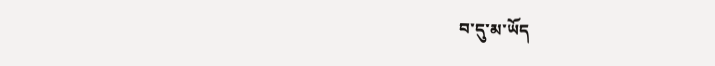བ་དུ་མ་ཡོད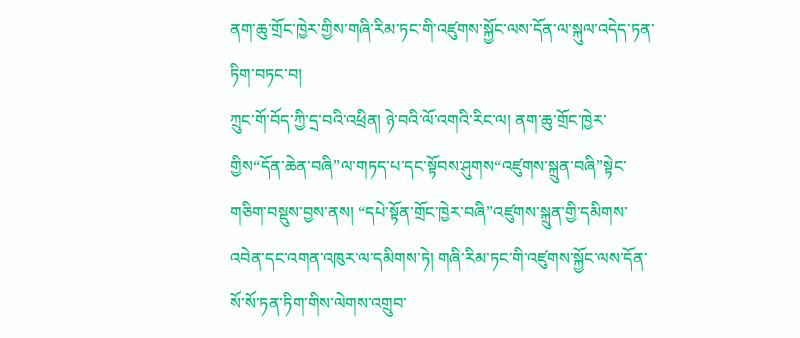ནག་ཆུ་གྲོང་ཁྱེར་གྱིས་གཞི་རིམ་ཏང་གི་འཛུགས་སྐྱོང་ལས་དོན་ལ་སྐུལ་འདེད་ཏན་ཏིག་བཏང་བ།
ཀྲུང་གོ་བོད་ཀྱི་དྲ་བའི་འཕྲིན། ཉེ་བའི་ལོ་འགའི་རིང་ལ། ནག་ཆུ་གྲོང་ཁྱེར་གྱིས“དོན་ཆེན་བཞི”ལ་གཏད་པ་དང་སྟོབས་ཤུགས“འཛུགས་སྐྲུན་བཞི”སྟེང་གཅིག་བསྡུས་བྱས་ནས། “དཔེ་སྟོན་གྲོང་ཁྱེར་བཞི”འཛུགས་སྐྲུན་གྱི་དམིགས་འབེན་དང་འགན་འཁུར་ལ་དམིགས་ཏེ། གཞི་རིམ་ཏང་གི་འཛུགས་སྐྱོང་ལས་དོན་སོ་སོ་ཏན་ཏིག་གིས་ལེགས་འགྲུབ་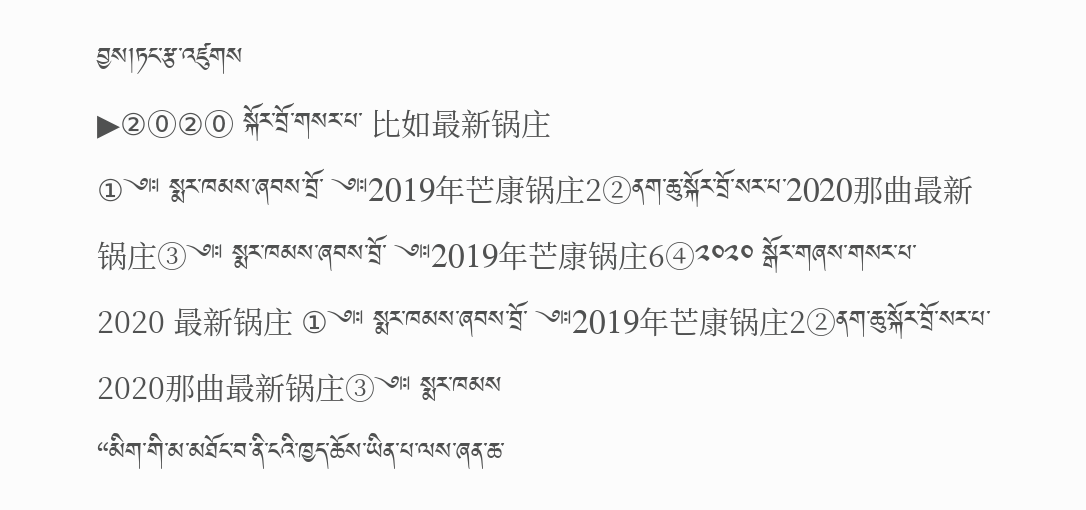བྱས།ཏང་རྩ་འཛུགས
▶②⓪②⓪ སྐོར་བྲོ་གསར་པ་ 比如最新锅庄
①༇ སྨར་ཁམས་ཞབས་བྲོ་ ༇2019年芒康锅庄2②ནག་ཆུ་སྐོར་བྲོ་སར་པ་2020那曲最新锅庄③༇ སྨར་ཁམས་ཞབས་བྲོ་ ༇2019年芒康锅庄6④༢༠༢༠ སྒོར་གཞས་གསར་པ་ 2020 最新锅庄 ①༇ སྨར་ཁམས་ཞབས་བྲོ་ ༇2019年芒康锅庄2②ནག་ཆུ་སྐོར་བྲོ་སར་པ་2020那曲最新锅庄③༇ སྨར་ཁམས
“མིག་གི་མ་མཐོང་བ་ནི་ངའི་ཁྱད་ཆོས་ཡིན་པ་ལས་ཞན་ཆ་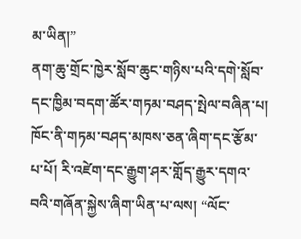མ་ཡིན།”
ནག་ཆུ་གྲོང་ཁྱེར་སློབ་ཆུང་གཉིས་པའི་དགེ་སློབ་དང་ཁྱིམ་བདག་ཚོར་གཏམ་བཤད་སྤེལ་བཞིན་པ། ཁོང་ནི་གཏམ་བཤད་མཁས་ཅན་ཞིག་དང་རྩོམ་པ་པོ། རི་འཛེག་དང་རྒྱུག་ཤར་གློད་རྒྱུར་དགའ་བའི་གཞོན་སྐྱེས་ཞིག་ཡིན་པ་ལས། “ལོང་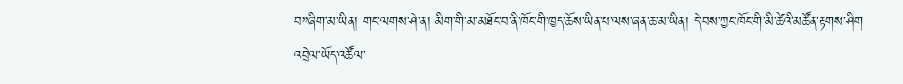བ”ཞིག་མ་ཡིན། གང་ལགས་ཤེ་ན། མིག་གི་མ་མཐོང་བ་ནི་ཁོང་གི་ཁྱད་ཆོས་ཡིན་པ་ལས་ཞན་ཆ་མ་ཡིན། དེ་བས་ཀྱང་ཁོང་གི་མི་ཚེའི་མཚོན་རྟགས་ཤིག
འབྲེལ་ཡོད་འཚོལ་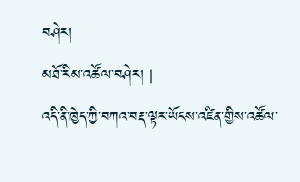བཤེར།
མཐོ་རིམ་འཚོལ་བཤེར། |
འདི་ནི་ཁྱེད་ཀྱི་བཀའ་བརྡ་ལྟར་ཡོངས་འཛིན་གྱིས་འཚོལ་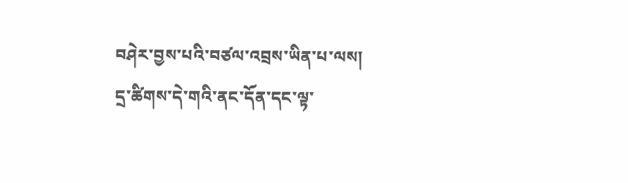བཤེར་བྱས་པའི་བཙལ་འབྲས་ཡིན་པ་ལས། དྲ་ཚིགས་དེ་གའི་ནང་དོན་དང་ལྟ་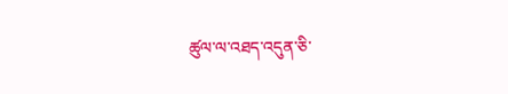ཚུལ་ལ་འཐད་འདུན་ཅི་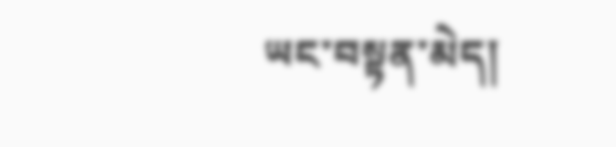ཡང་བསྟན་མེད།